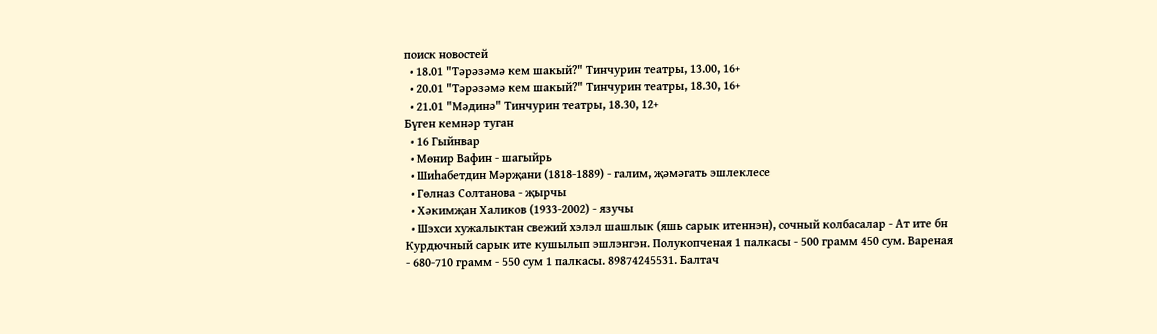поиск новостей
  • 18.01 "Тәрәзәмә кем шакый?" Тинчурин театры, 13.00, 16+
  • 20.01 "Тәрәзәмә кем шакый?" Тинчурин театры, 18.30, 16+
  • 21.01 "Мәдинә" Тинчурин театры, 18.30, 12+
Бүген кемнәр туган
  • 16 Гыйнвар
  • Мөнир Вафин - шагыйрь
  • Шиһабетдин Мәрҗани (1818-1889) - галим, җәмәгать эшлеклесе
  • Гөлназ Солтанова - җырчы
  • Хәкимҗан Халиков (1933-2002) - язучы
  • Шэхси хужалыктан свежий хэлэл шашлык (яшь сарык итеннэн), сочный колбасалар - Ат ите бн Курдючный сарык ите кушылып эшлэнгэн. Полукопченая 1 палкасы - 500 грамм 450 сум. Вареная - 680-710 грамм - 550 сум 1 палкасы. 89874245531. Балтач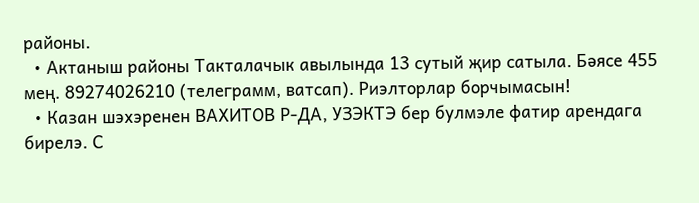районы.
  • Актаныш районы Такталачык авылында 13 сутый җир сатыла. Бәясе 455 мең. 89274026210 (телеграмм, ватсап). Риэлторлар борчымасын!
  • Казан шэхэренен ВАХИТОВ Р-ДА, УЗЭКТЭ бер булмэле фатир арендага бирелэ. С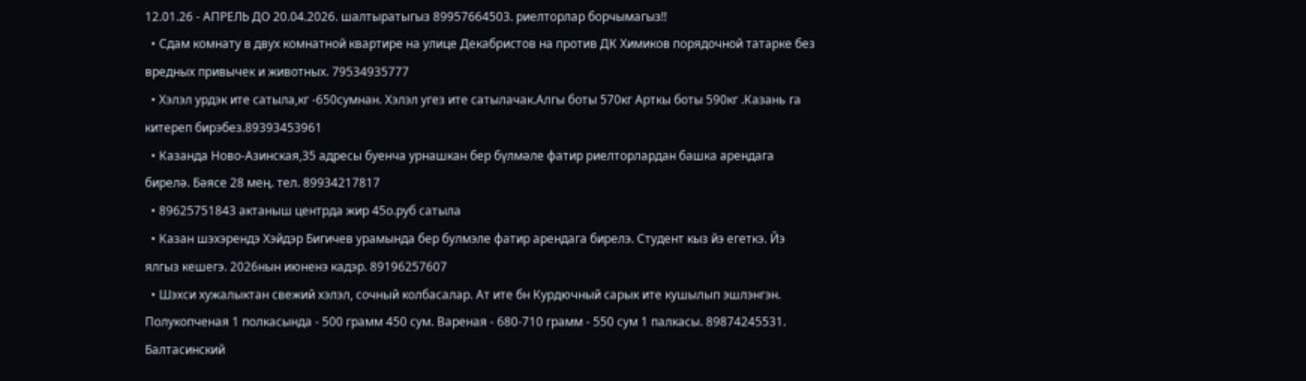12.01.26 - АПРЕЛЬ ДО 20.04.2026. шалтыратыгыз 89957664503. риелторлар борчымагыз!!
  • Сдам комнату в двух комнатной квартире на улице Декабристов на против ДК Химиков порядочной татарке без вредных привычек и животных. 79534935777
  • Хэлэл урдэк ите сатыла,кг -650сумнан. Хэлэл угез ите сатылачак.Алгы боты 570кг Арткы боты 590кг .Казань га китереп бирэбез.89393453961
  • Казанда Ново-Азинская,35 адресы буенча урнашкан бер бүлмәле фатир риелторлардан башка арендага бирелә. Бәясе 28 мең. тел. 89934217817
  • 89625751843 актаныш центрда жир 45о.руб сатыла
  • Казан шэхэрендэ Хэйдэр Бигичев урамында бер булмэле фатир арендага бирелэ. Студент кыз йэ егеткэ. Йэ ялгыз кешегэ. 2026нын июненэ кадэр. 89196257607
  • Шэхси хужалыктан свежий хэлэл, сочный колбасалар. Ат ите бн Курдючный сарык ите кушылып эшлэнгэн. Полукопченая 1 полкасында - 500 грамм 450 сум. Вареная - 680-710 грамм - 550 сум 1 палкасы. 89874245531. Балтасинский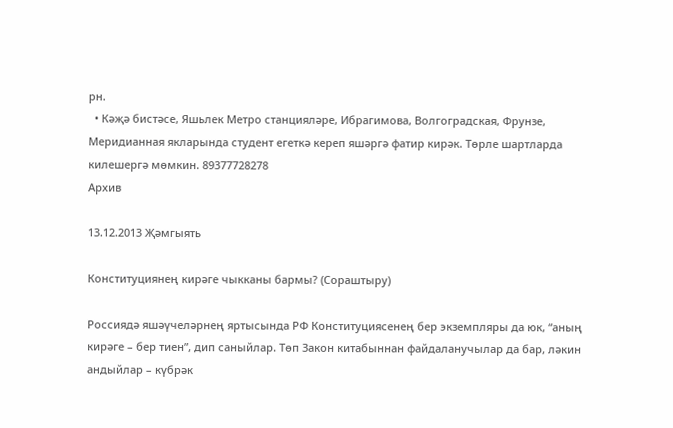рн.
  • Кәҗә бистәсе, Яшьлек Метро станцияләре, Ибрагимова, Волгоградская, Фрунзе, Меридианная якларында студент егеткә кереп яшәргә фатир кирәк. Төрле шартларда килешергә мөмкин. 89377728278
Архив

13.12.2013 Җәмгыять

Конституциянең кирәге чыкканы бармы? (Сораштыру)

Россиядә яшәүчеләрнең яртысында РФ Конституциясенең бер экземпляры да юк, “аның кирәге – бер тиен”, дип саныйлар. Төп Закон китабыннан файдаланучылар да бар, ләкин андыйлар – күбрәк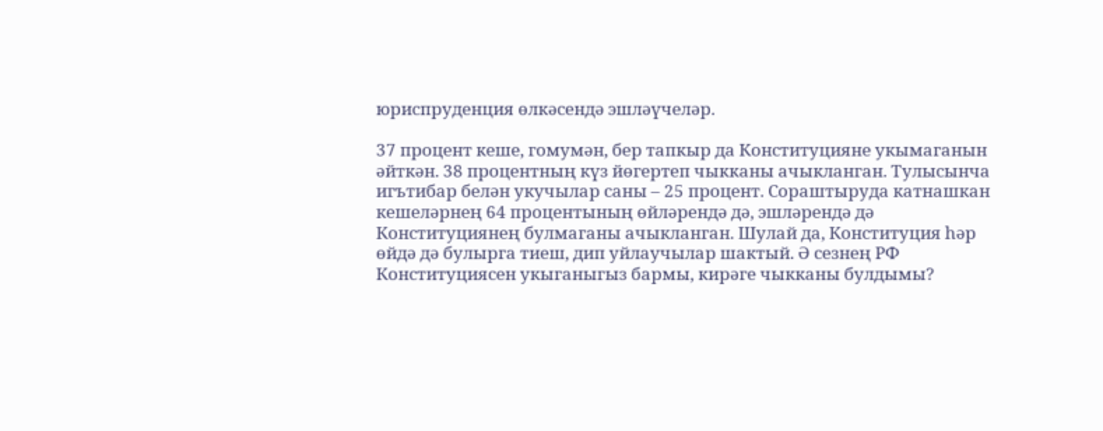юриспруденция өлкәсендә эшләүчеләр.

37 процент кеше, гомумән, бер тапкыр да Конституцияне укымаганын әйткән. 38 процентның күз йөгертеп чыкканы ачыкланган. Тулысынча игътибар белән укучылар саны – 25 процент. Сораштыруда катнашкан кешеләрнең 64 процентының өйләрендә дә, эшләрендә дә Конституциянең булмаганы ачыкланган. Шулай да, Конституция һәр өйдә дә булырга тиеш, дип уйлаучылар шактый. Ә сезнең РФ Конституциясен укыганыгыз бармы, кирәге чыкканы булдымы?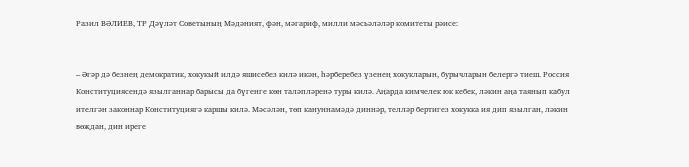Разил ВӘЛИЕВ, ТР Дәүләт Советының Мәдәният, фән, мәгариф, милли мәсьәләләр комитеты рәисе:


– Әгәр дә безнең демократик, хокукый илдә яшисебез килә икән, һәрберебез үзенең хокукларын, бурычларын белергә тиеш. Россия Конституциясендә язылганнар барысы да бүгенге көн таләпләренә туры килә. Аңарда кимчелек юк кебек, ләкин аңа таянып кабул ителгән законнар Конституциягә каршы килә. Мәсәлән, төп кануннамәдә диннәр, телләр бертигез хокукка ия дип язылган, ләкин вөҗдан, дин иреге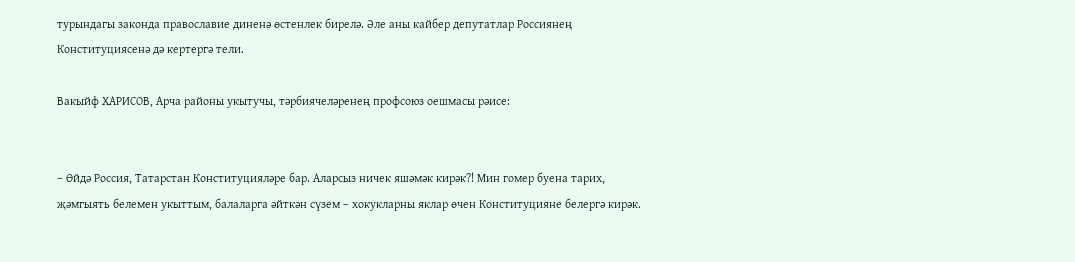турындагы законда православие диненә өстенлек бирелә. Әле аны кайбер депутатлар Россиянең Конституциясенә дә кертергә тели.

Вакыйф ХАРИСОВ, Арча районы укытучы, тәрбиячеләренең профсоюз оешмасы рәисе:


– Өйдә Россия, Татарстан Конституцияләре бар. Аларсыз ничек яшәмәк кирәк?! Мин гомер буена тарих, җәмгыять белемен укыттым, балаларга әйткән сүзем – хокукларны яклар өчен Конституцияне белергә кирәк.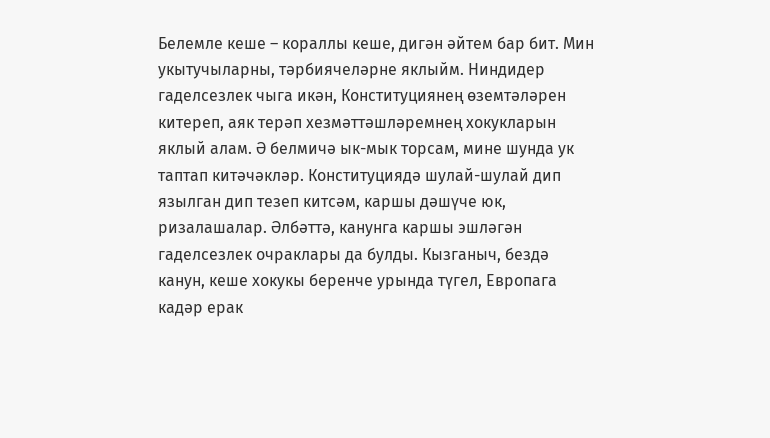Белемле кеше – кораллы кеше, дигән әйтем бар бит. Мин укытучыларны, тәрбиячеләрне яклыйм. Ниндидер гаделсезлек чыга икән, Конституциянең өземтәләрен китереп, аяк терәп хезмәттәшләремнең хокукларын яклый алам. Ә белмичә ык-мык торсам, мине шунда ук таптап китәчәкләр. Конституциядә шулай-шулай дип язылган дип тезеп китсәм, каршы дәшүче юк, ризалашалар. Әлбәттә, канунга каршы эшләгән гаделсезлек очраклары да булды. Кызганыч, бездә канун, кеше хокукы беренче урында түгел, Европага кадәр ерак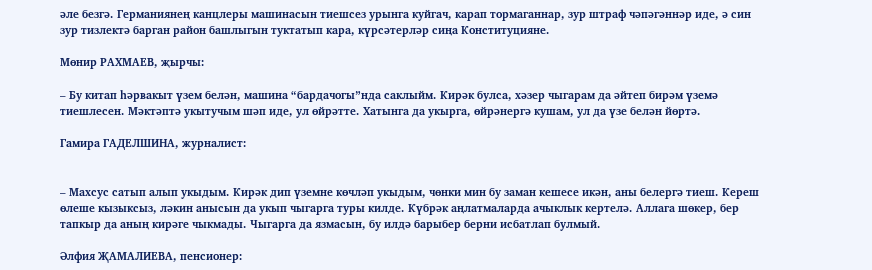әле безгә. Германиянең канцлеры машинасын тиешсез урынга куйгач, карап тормаганнар, зур штраф чәпәгәннәр иде, ә син зур тизлектә барган район башлыгын туктатып кара, күрсәтерләр сиңа Конституцияне.

Мөнир РАХМАЕВ, җырчы:

– Бу китап һәрвакыт үзем белән, машина “бардачогы”нда саклыйм. Кирәк булса, хәзер чыгарам да әйтеп бирәм үземә тиешлесен. Мәктәптә укытучым шәп иде, ул өйрәтте. Хатынга да укырга, өйрәнергә кушам, ул да үзе белән йөртә.

Гамира ГАДЕЛШИНА, журналист:


– Махсус сатып алып укыдым. Кирәк дип үземне көчләп укыдым, чөнки мин бу заман кешесе икән, аны белергә тиеш. Кереш өлеше кызыксыз, ләкин анысын да укып чыгарга туры килде. Күбрәк аңлатмаларда ачыклык кертелә. Аллага шөкер, бер тапкыр да аның кирәге чыкмады. Чыгарга да язмасын, бу илдә барыбер берни исбатлап булмый.

Әлфия ҖАМАЛИЕВА, пенсионер: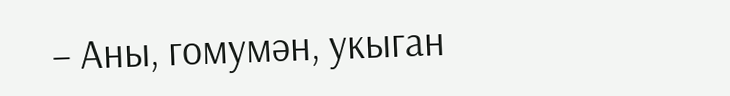– Аны, гомумән, укыган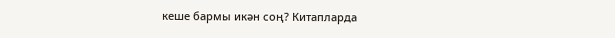кеше бармы икән соң? Китапларда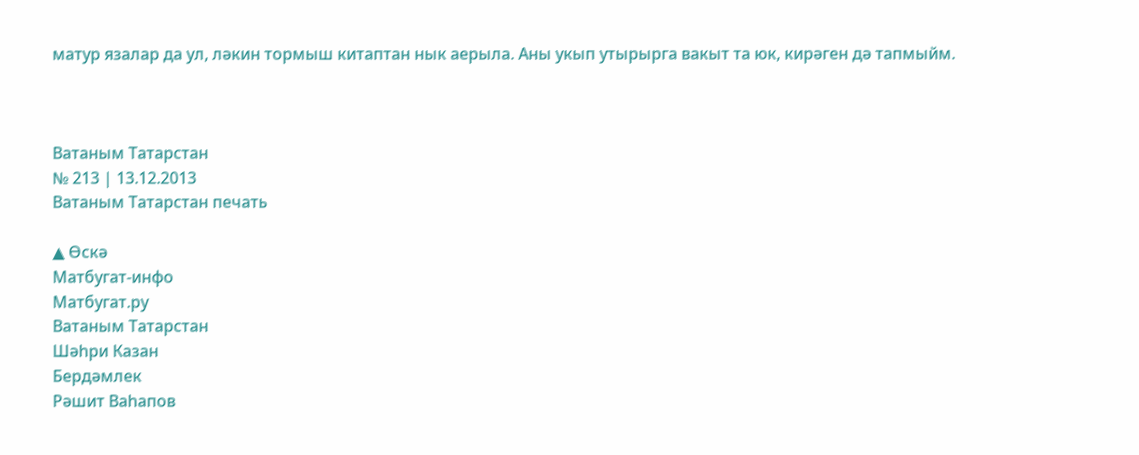матур язалар да ул, ләкин тормыш китаптан нык аерыла. Аны укып утырырга вакыт та юк, кирәген дә тапмыйм.



Ватаным Татарстан
№ 213 | 13.12.2013
Ватаным Татарстан печать

▲ Өскә
Матбугат-инфо
Матбугат.ру
Ватаным Татарстан
Шәһри Казан
Бердәмлек
Рәшит Ваһапов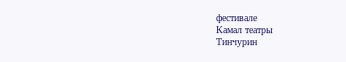фестивале
Камал театры
Тинчурин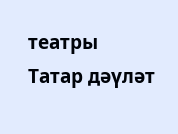театры
Татар дәүләт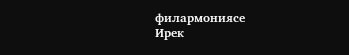филармониясе
Ирек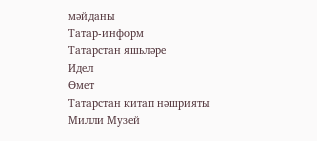мәйданы
Татар-информ
Татарстан яшьләре
Идел
Өмет
Татарстан китап нәшрияты
Милли Музей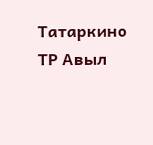Татаркино
ТР Авыл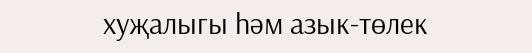хуҗалыгы һәм азык-төлек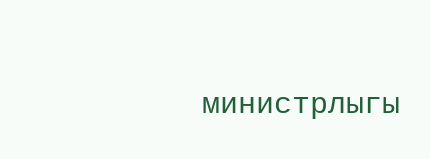министрлыгы